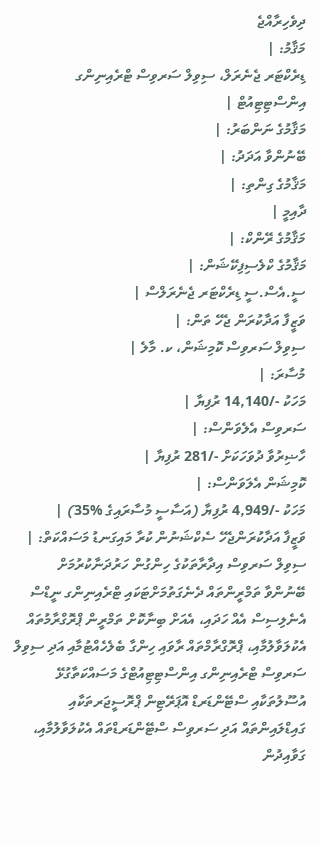ދިވެހިރާއްޖެ
މަޤާމު: |
ޑިރެކްޓަރ ޖެނެރަލް، ސިވިލް ސަރވިސް ޓްރެއިނިންގ އިންސްޓިޓިއުޓް |
މަޤާމުގެ ނަންބަރު: |
ބޭނުންވާ އަދަދު: |
މަޤާމުގެ ގިންތި: |
ދާއިމީ |
މަޤާމުގެ ރޭންކް: |
މަޤާމުގެ ކްލެސިފިކޭޝަން: |
ސީ.އެސް.ސީ ޑިރެކްޓަރ ޖެނެރަލްސް |
ވަޒީފާ އަދާކުރަން ޖެހޭ ތަން: |
ސިވިލް ސަރވިސް ކޮމިޝަން، ކ. މާލެ |
މުސާރަ: |
މަހަކު -/14,140 ރުފިޔާ |
ސަރވިސް އެލެވަންސް: |
ހާޟިރުވާ ދުވަހަކަށް -/281 ރުފިޔާ |
ކޮމިޝަން އެލަވަންސް: |
މަހަކު -/4,949 ރުފިޔާ (އަސާސީ މުސާރައިގެ %35) |
ވަޒީފާ އަދާކުރަންޖެހޭ ސެކްޝަނުން ކުރާ މައިގަނޑު މަސައްކަތް: |
ސިވިލް ސަރވިސް އިދާރާތަކުގެ ހިންގުން ހަރުދަނާކުރުމަށް ބޭނުންވާ ތަމްރީންތައް ދެނެގަތުމަށްޓަކައި ޓްރެއިނިންގ ނީޑްސް އެނެލިސިސް އެއް ހަދައި، އެއަށް ބިނާކޮށް ތަމްރީން ޕްރޮގްރާމުތައް އެކުލަވާލުމާއި، ޕްރޮގްރާމްތައް ރާވައި ހިންގާ ބެލެހެއްޓުމާއި އަދި ސިވިލް ސަރވިސް ޓްރެއިނިންގ އިންސްޓިޓިއުޓްގެ މަސައްކަތާގުޅޭ އުސޫލުތަކާއި ސްޓޭންޑަރޑް އޮޕަރޭޓިން ޕްރޮސީޖަރތަކާއި ގައިޑްލައިންތައް އަދި ސަރވިސް ސްޓޭންޑަރޑްތައް އެކުލަވާލުމާއި، ގަވާއިދުން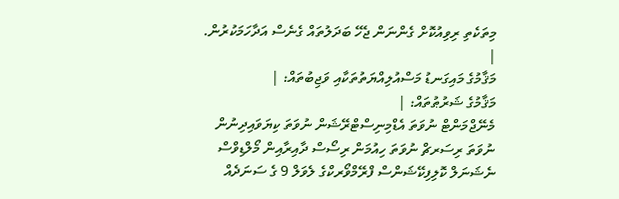މިތަކެތި ރިވިއުކޮށް ގެންނަން ޖެހޭ ބަދަލުތައް ގެނެސް އަދާހަމަކުރުން. |
މަޤާމުގެ މައިގަނޑު މަސްއުލިއްޔަތުތަކާއި ވަޖިބުތައް: |
މަޤާމުގެ ޝަރުޠުތައް: |
މެނޭޖްމަންޓް ނުވަތަ އެޑްމިނިސްޓްރޭޝަން ނުވަތަ ކިޔަވައިދިނުން ނުވަތަ ރިސަރޗް ނުވަތަ ހިއުމަން ރިސޯސް ދާއިރާއިން މޯލްޑިވްސް ނެޝަނަލް ކޮލިފިކޭޝަންސް ފްރޭމްވޯރކްގެ ލެވަލް 9 ގެ ސަނަދެއް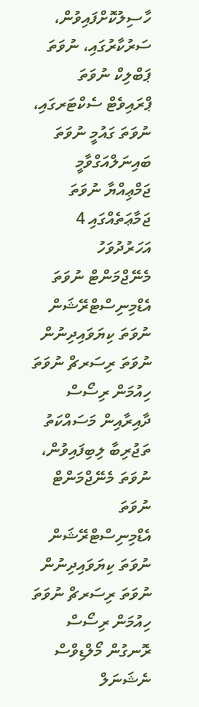ހާސިލުކޮށްފައިވުން، ސަރުކާރުގައި، ނުވަތަ ޕަބްލިކް ނުވަތަ ޕްރައިވެޓް ސެކްޓަރގައި، ނުވަތަ ގައުމީ ނުވަތަ ބައިނަލްއަގްވާމީ ޖަމްޢިއްޔާ ނުވަތަ ޖަމާޢަތެއްގައި 4 އަހަރުދުވަހު މެނޭޖްމަންޓް ނުވަތަ އެޑްމިނިސްޓްރޭޝަން ނުވަތަ ކިޔަވައިދިނުން ނުވަތަ ރިސަރޗް ނުވަތަ ހިއުމަން ރިސޯސް ދާއިރާއިން މަސައްކަތު ތަޖުރިބާ ލިބިފައިވުން، ނުވަތަ މެނޭޖްމަންޓް ނުވަތަ އެޑްމިނިސްޓްރޭޝަން ނުވަތަ ކިޔަވައިދިނުން ނުވަތަ ރިސަރޗް ނުވަތަ ހިއުމަން ރިސޯސް ރޮނގުން މޯލްޑިވްސް ނެޝަނަލް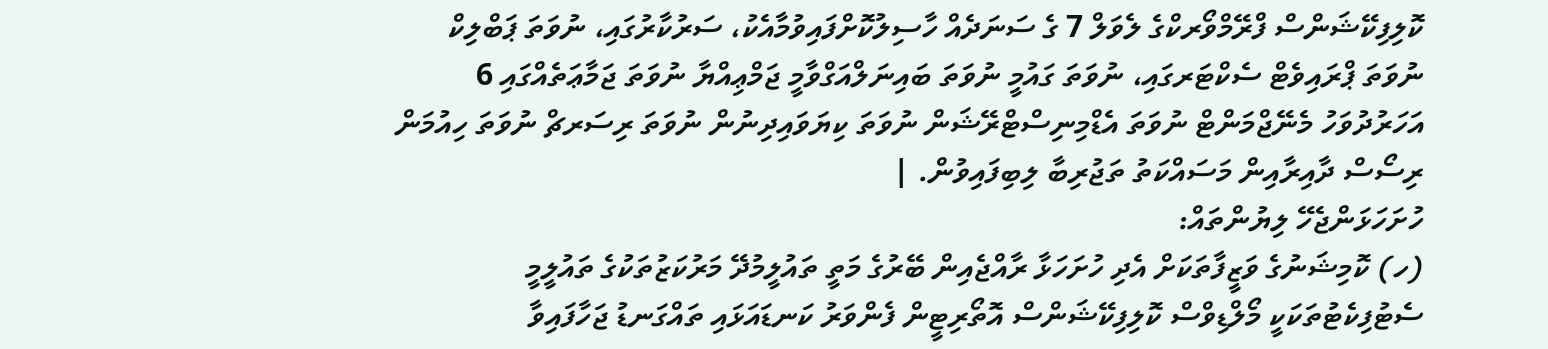ކޮލިފިކޭޝަންސް ފްރޭމްވޯރކްގެ ލެވަލް 7 ގެ ސަނަދެއް ހާސިލުކޮށްފައިވުމާއެކު، ސަރުކާރުގައި، ނުވަތަ ޕަބްލިކް ނުވަތަ ޕްރައިވެޓް ސެކްޓަރގައި، ނުވަތަ ގައުމީ ނުވަތަ ބައިނަލްއަގްވާމީ ޖަމްޢިއްޔާ ނުވަތަ ޖަމާޢަތެއްގައި 6 އަހަރުދުވަހު މެނޭޖްމަންޓް ނުވަތަ އެޑްމިނިސްޓްރޭޝަން ނުވަތަ ކިޔަވައިދިނުން ނުވަތަ ރިސަރޗް ނުވަތަ ހިއުމަން ރިސޯސް ދާއިރާއިން މަސައްކަތު ތަޖުރިބާ ލިބިފައިވުން. |
ހުށަހަޅަންޖެހޭ ލިޔުންތައް:
(ހ) ކޮމިޝަނުގެ ވަޒީފާތަކަށް އެދި ހުށަހަޅާ ރާއްޖެއިން ބޭރުގެ މަތީ ތައުލީމުދޭ މަރުކަޒުތަކުގެ ތައުލީމީ ސެޓުފިކެޓުތަކަކީ މޯލްޑިވްސް ކޮލިފިކޭޝަންސް އޮތޯރިޓީން ފެންވަރު ކަނޑައަޅައި ތައްގަނޑު ޖަހާފައިވާ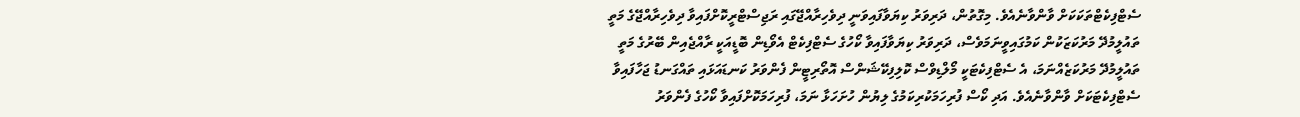ސެޓްފިކެޓްތަކަކަށް ވާންވާނެއެވެ. މިގޮތުން، ދަރިވަރު ކިޔަވާފައިވަނީ ދިވެހިރާއްޖޭގައި ރަޖިސްޓްރީކޮށްފައިވާ ދިވެހިރާއްޖޭގެ މަތީ ތައުލީމުދޭ މަރުކަޒަކުން ކަމުގައިވީނަމަވެސް، ދަރިވަރު ކިޔަވާފައިވާ ކޯހުގެ ސެޓްފިކެޓް އެވޯޑިން ބޮޑީއަކީ ރާއްޖެއިން ބޭރުގެ މަތީ ތައުލީމުދޭ މަރުކަޒެއްނަމަ، އެ ސެޓްފިކެޓަކީ މޯލްޑިވްސް ކޮލިފިކޭޝަންސް އޮތޯރިޓީން ފެންވަރު ކަނޑައަޅައި ތައްގަނޑު ޖަހާފައިވާ ސެޓްފިކެޓަކަށް ވާންވާނެއެވެ. އަދި ކޯސް ފުރިހަމަކުރިކަމުގެ ލިޔުން ހުށަހަޅާ ނަމަ، ފުރިހަމަކޮށްފައިވާ ކޯހުގެ ފެންވަރު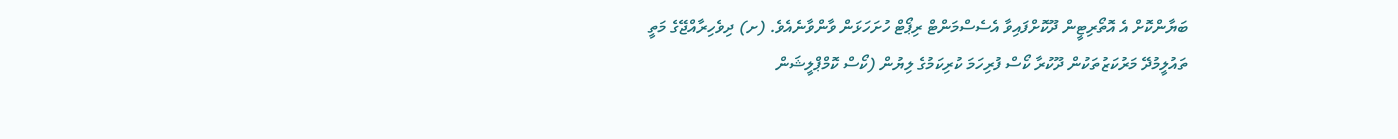ބަޔާންކޮށް އެ އޮތޯރިޓީން ދޫކޮށްފައިވާ އެސެސްމަންޓް ރިޕޯޓް ހުށަހަޅަން ވާންވާނެއެވެ. (ށ) ދިވެހިރާއްޖޭގެ މަތީ ތައުލީމުދޭ މަރުކަޒުތަކުން ދޫކުރާ ކޯސް ފުރިހަމަ ކުރިކަމުގެ ލިޔުން (ކޯސް ކޮމްޕްލީޝަން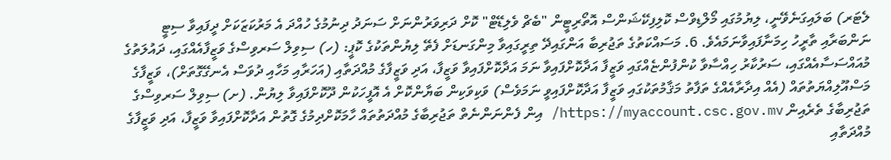ލެޓަރ) ބަލައިގަނެވޭނީ، ލިޔުމުގައި މޯލްޑިވްސް ކޮލިފިކޭޝަންސް އޮތޯރިޓީން "ބެޗް ވެލިޑޭޓް" ކޮށް ދަރިވަރުންނަށް ސަނަދު ދިނުމުގެ ހުއްދަ އެ މަރުކަޒަކަށް ދީފައިވާ ސިޓީ ނަންބަރާއި ތާރީހު ހިމަނާފައިވާނަމައެވެ. 6. މަސައްކަތުގެ ތަޖުރިބާ އަންގައިދޭ ތިރީގައިވާ މިންގަނޑަށް ފެތޭ ލިޔުންތަކުގެ ކޮޕީ: (ހ) ސިވިލް ސަރވިސްގެ ވަޒީފާއެއްގައި، ދައުލަތުގެ މުއައްސަސާއެއްގައި، ސަރުކާރު ހިއްސާވާ ކުންފުންޏެއްގައި ވަޒީފާ އަދާކޮށްފައިވާ ނަމަ އަދާކޮށްފައިވާ ވަޒީފާ، އަދި ވަޒީފާގެ މުއްދަތާއި (އަހަރާއި މަހާއި ދުވަސް އެނގޭގޮތަށް)، ވަޒީފާގެ މަސްއޫލިއްޔަތުތައް (އެއް އިދާރާއެއްގެ ތަފާތު މަޤާމުތަކުގައި ވަޒީފާ އަދާކޮށްފައިވީ ނަމަވެސް) ވަކިވަކިން ބަޔާންކޮށް އެ އޮފީހަކުން ދޫކޮށްފައިވާ ލިޔުން. (ށ) ސިވިލް ސަރވިސްގެ ތަޖުރިބާގެ ތެރެއިން https://myaccount.csc.gov.mv/ އިން ފެންނަންނެތް ތަޖުރިބާގެ މުއްދަތުތައް ހާމަކޮށްދިމުގެ ގޮތުން އަދާކޮށްފައިވާ ވަޒީފާ، އަދި ވަޒީފާގެ މުއްދަތާއި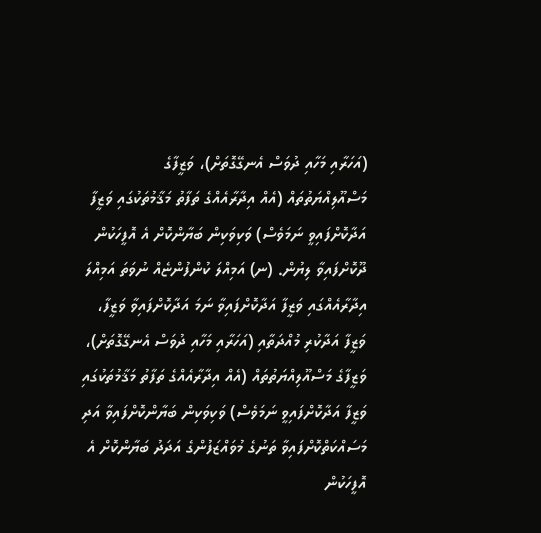(އަހަރާއި މަހާއި ދުވަސް އެނގޭގޮތަށް)، ވަޒީފާގެ މަސްއޫލިއްޔަތުތައް (އެއް އިދާރާއެއްގެ ތަފާތު މަޤާމުތަކުގައި ވަޒީފާ އަދާކޮށްފައިވީ ނަމަވެސް) ވަކިވަކިން ބަޔާންކޮށް އެ އޮފީހަކުން ދޫކޮށްފައިވާ ލިޔުން. (ނ) އަމިއްލަ ކުންފުންޏެއް ނުވަތަ އަމިއްލަ އިދާރާއެއްގައި ވަޒީފާ އަދާކޮށްފައިވާ ނަމަ އަދާކޮށްފައިވާ ވަޒީފާ، ވަޒީފާ އަދާކުރި މުއްދަތާއި (އަހަރާއި މަހާއި ދުވަސް އެނގޭގޮތަށް)، ވަޒީފާގެ މަސްއޫލިއްޔަތުތައް (އެއް އިދާރާއެއްގެ ތަފާތު މަޤާމުތަކުގައި ވަޒީފާ އަދާކޮށްފައިވީ ނަމަވެސް) ވަކިވަކިން ބަޔާންކޮށްފައިވާ އަދި މަސައްކަތްކޮށްފައިވާ ތަނުގެ މުވައްޒަފުންގެ އަދަދު ބަޔާންކޮށް އެ އޮފީހަކުން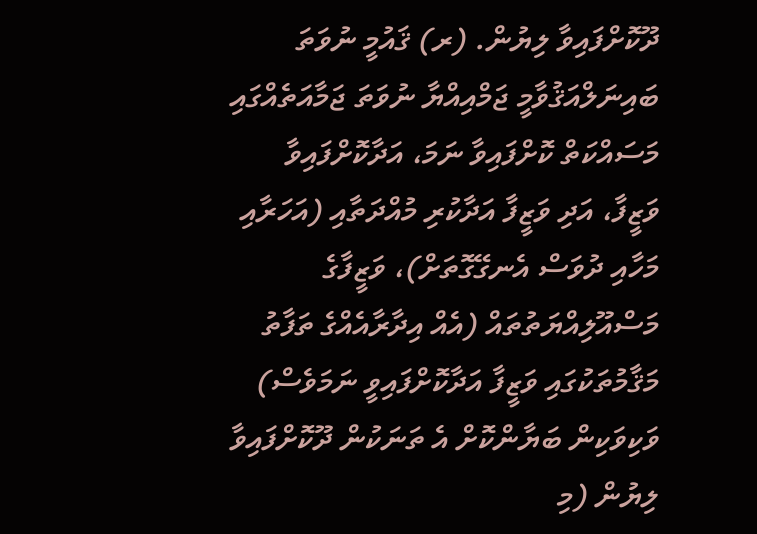ދޫކޮށްފައިވާ ލިޔުން. (ރ) ޤައުމީ ނުވަތަ ބައިނަލްއަޤުވާމީ ޖަމްއިއްޔާ ނުވަތަ ޖަމާއަތެއްގައި މަސައްކަތް ކޮށްފައިވާ ނަމަ، އަދާކޮށްފައިވާ ވަޒީފާ، އަދި ވަޒީފާ އަދާކުރި މުއްދަތާއި (އަހަރާއި މަހާއި ދުވަސް އެނގޭގޮތަށް)، ވަޒީފާގެ މަސްއޫލިއްޔަތުތައް (އެއް އިދާރާއެއްގެ ތަފާތު މަޤާމުތަކުގައި ވަޒީފާ އަދާކޮށްފައިވީ ނަމަވެސް) ވަކިވަކިން ބަޔާންކޮށް އެ ތަނަކުން ދޫކޮށްފައިވާ ލިޔުން (މި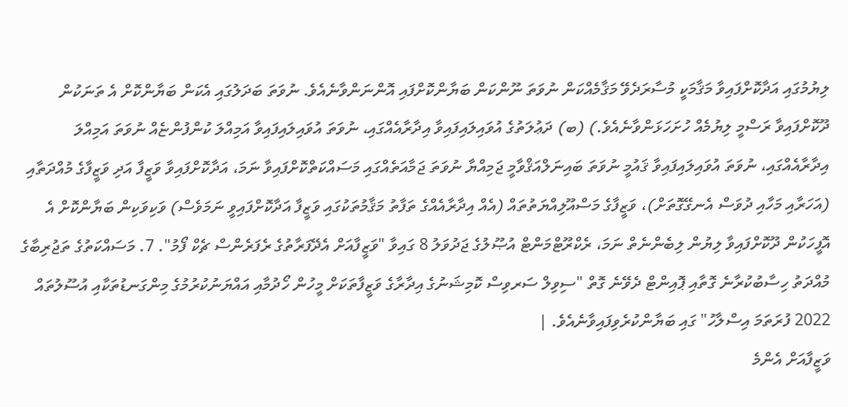ލިޔުމުގައި އަދާކޮށްފައިވާ މަޤާމަކީ މުސާރަދެވޭ މަޤާމެއްކަން ނުވަތަ ނޫންކަން ބަޔާންކޮށްފައި އޮންނަންވާނެއެވެ. ނުވަތަ ބަދަލުގައި އެކަން ބަޔާންކޮށް އެ ތަނަކުން ދޫކޮށްފައިވާ ރަސްމީ ލިޔުމެއް ހުށަހަޅަންވާނެއެވެ.) (ބ) ދަޢުލަތުގެ އުވައިލައިފައިވާ އިދާރާއެއްގައި، ނުވަތަ އުވައިލައިފައިވާ އަމިއްލަ ކުންފުންޏެއް ނުވަތަ އަމިއްލަ އިދާރާއެއްގައި، ނުވަތަ އުވައިލައިފައިވާ ޤައުމީ ނުވަތަ ބައިނަލްއަޤްވާމީ ޖަމިއްޔާ ނުވަތަ ޖަމާއަތެއްގައި މަސައްކަތްކޮށްފައިވާ ނަމަ، އަދާކޮށްފައިވާ ވަޒީފާ އަދި ވަޒީފާގެ މުއްދަތާއި (އަހަރާއި މަހާއި ދުވަސް އެނގޭގޮތަށް)، ވަޒީފާގެ މަސްއޫލިއްޔަތުތައް (އެއް އިދާރާއެއްގެ ތަފާތު މަޤާމުތަކުގައި ވަޒީފާ އަދާކޮށްފައިވީ ނަމަވެސް) ވަކިވަކިން ބަޔާންކޮށް އެ އޮފީހަކުން ދޫކޮށްފައިވާ ލިޔުން ލިބެންނެތް ނަމަ، ރެކްރޫޓްމަންޓް އުޞޫލުގެ ޖަދުވަލު 8 ގައިވާ "ވަޒީފާއަށް އެދޭފަރާތުގެ ރެފަރެންސް ޗެކް ފޯމު". 7. މަސައްކަތުގެ ތަޖުރިބާގެ މުއްދަތު ހިސާބުކުރާނެ ގޮތާއި ޕޮއިންޓް ދެވޭނެ ގޮތް "ސިވިލް ސަރވިސް ކޮމިޝަނުގެ އިދާރާގެ ވަޒީފާތަކަށް މީހުން ހޯދުމާއި އައްޔަނުކުރުމުގެ މިންގަނޑުތަކާއި އުސޫލުތައް 2022 ފުރަތަމަ އިސްލާހު" ގައި ބަޔާންކުރެވިފައިވާނެއެވެ. |
ވަޒީފާއަށް އެންމެ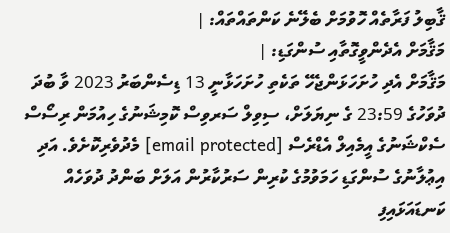ޤާބިލު ފަރާތެއް ހޮވުމަށް ބެލޭނެ ކަންތައްތައް: |
މަޤާމަށް އެދެންވީގޮތާއި ސުންގަޑި: |
މަޤާމަށް އެދި ހުށަހަޅަންޖެހޭ ތަކެތި ހުށަހަޅާނީ 13 ޑިސެންބަރު 2023 ވާ ބުދަ ދުވަހުގެ 23:59 ގެ ނިޔަލަށް، ސިވިލް ސަރވިސް ކޮމިޝަނުގެ ހިއުމަން ރިސޯސް ސެކްޝަނުގެ އީމެއިލް އެޑްރެސް [email protected] މެދުވެރިކޮށެވެ. އަދި އިޢުލާނުގެ ސުންގަޑި ހަމަވުމުގެ ކުރިން ސަރުކާރުން އަލަށް ބަންދު ދުވަހެއް ކަނޑައަޅައިފި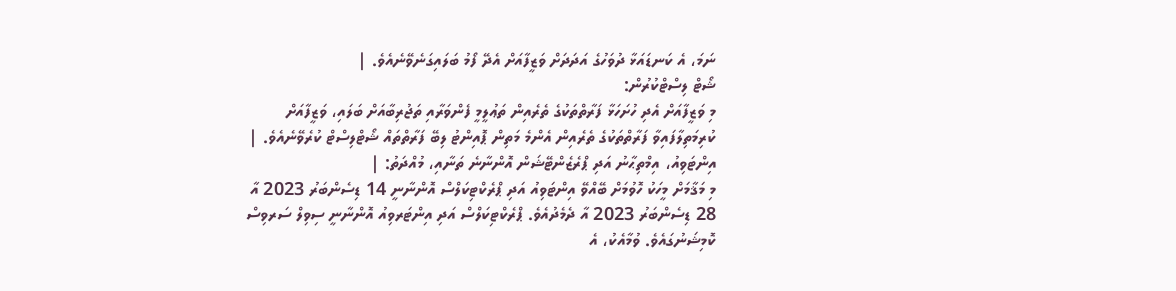ނަމަ، އެ ކަނޑައަޅާ ދުވަހުގެ އަދަދަށް ވަޒީފާއަށް އެދޭ ފޯމު ބަލައިގަނެވޭނެއެވެ. |
ޝޯޓް ލިސްޓްކުރުން:
މި ވަޒީފާއަށް އެދި ހުށަހަޅާ ފަރާތްތަކުގެ ތެރެއިން ތަޢުލީމީ ފެންވަރާއި ތަޖުރިބާއަށް ބަލައި، ވަޒީފާއަށް ކުރިމަތިލާފައިވާ ފަރާތްތަކުގެ ތެރެއިން އެންމެ މަތިން ޕޮއިންޓު ލިބޭ ފަރާތްތައް ޝޯޓްލިސްޓް ކުރެވޭނެއެވެ. |
އިންޓަވިއު، އިމްތިޙާނު އަދި ޕްރެޒެންޓޭޝަން އޮންނާނެ ތަނާއި، މުއްދަތު: |
މި މަޤާމަށް މީހަކު ހޮވުމަށް ބޭއްވޭ އިންޓަވިއު އަދި ޕްރެކްޓިކަލްސް އޮންނާނީ 14 ޑިސެންބަރު 2023 އާ 28 ޑިސެންބަރު 2023 އާ ދެމެދުއެވެ. ޕްރެކްޓިކަލްސް އަދި އިންޓަރވިއު އޮންނާނީ ސިވިލް ސަރވިސް ކޮމިޝަނުގައެވެ. ވުމާއެކު، އެ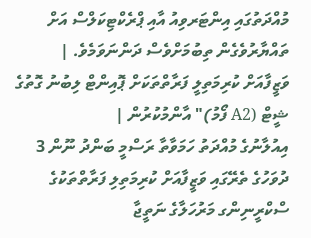މުއްދަތުގައި އިންޓަރވިއު އާއި ޕްރެކްޓިކަލްސް އަށް ތައްޔާރުވެގެން ތިބުމަށްވެސް ދަންނަވަމެވެ. |
ވަޒީފާއަށް ކުރިމަތިލީ ފަރާތްތަކަށް ޕޮއިންޓް ލިބުނު ގޮތުގެ ޝީޓް (A2 ފޯމު)" އާންމުކުރުން |
އިއުލާނުގެ މުއްދަތު ހަމަވާތާ ރަސްމީ ބަންދު ނޫން 3 ދުވަހުގެ ތެރޭގައި ވަޒީފާއަށް ކުރިމަތިލި ފަރާތްތަކުގެ ސްކްރީނިންގ މަރުހަލާގެ ނަތީޖާ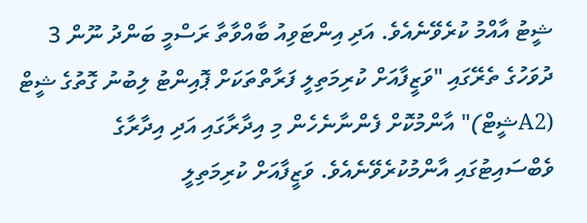ޝީޓު އާއްމު ކުރެވޭނެއެވެ. އަދި އިންޓަވިއު ބާއްވާތާ ރަސްމީ ބަންދު ނޫން 3 ދުވަހުގެ ތެރޭގައި "ވަޒީފާއަށް ކުރިމަތިލީ ފަރާތްތަކަށް ޕޮއިންޓު ލިބުނު ގޮތުގެ ޝީޓް (A2ޝީޓް)" އާންމުކޮށް ފެންނާނެހެން މި އިދާރާގައި އަދި އިދާރާގެ ވެބްސައިޓުގައި އާންމުކުރެވޭނެއެވެ. ވަޒީފާއަށް ކުރިމަތިލީ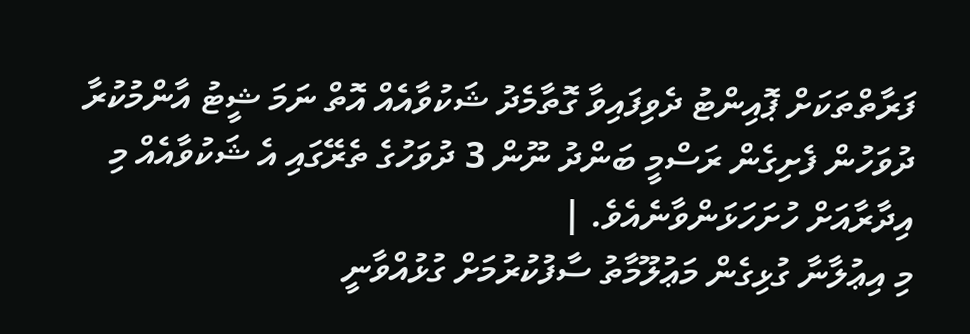ފަރާތްތަކަށް ޕޮއިންޓު ދެވިފައިވާ ގޮތާމެދު ޝަކުވާއެއް އޮތް ނަމަ ޝީޓު އާންމުކުރާ ދުވަހުން ފެށިގެން ރަސްމީ ބަންދު ނޫން 3 ދުވަހުގެ ތެރޭގައި އެ ޝަކުވާއެއް މި އިދާރާއަށް ހުށަހަޅަންވާނެއެވެ. |
މި އިޢުލާނާ ގުޅިގެން މަޢުލޫމާތު ސާފުކުރުމަށް ގުޅުއްވާނީ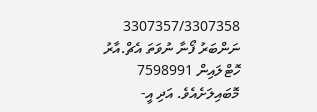3307357/3307358 ނަންބަރު ފޯނާ ނުވަތަ އެޗް.އާރު ހޮޓްލައިން 7598991 މޮބައިލަށެއެވެ. އަދި އީ-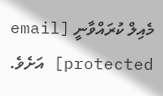މެއިލް ކުރައްވާނީ [email protected] އަށެވެ.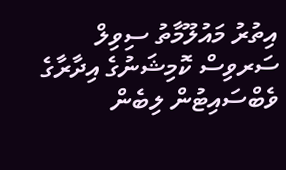އިތުރު މައުލޫމާތު ސިވިލް ސަރވިސް ކޮމިޝަނުގެ އިދާރާގެ ވެބްސައިޓުން ލިބެން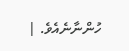ހުންނާނެއެވެ. |